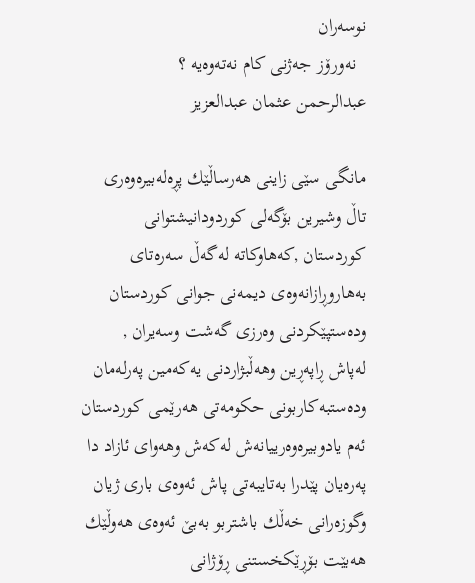نوسه‌ران
  نه‌ورۆز جه‌ژنی كام نه‌ته‌وه‌یه‌ ؟
عبدالرحمن عثمان عبدالعزيز

مانگی سێی زاینی هه‌رساڵێك پڕه‌له‌بیره‌وه‌ری تاڵ وشیرین بۆگه‌لی كوردودانیشتوانی كوردستان ,كه‌هاوكاته‌ له‌گه‌ڵ سه‌ره‌تای به‌هاروڕازانه‌وه‌ی دیمه‌نی جوانی كوردستان وده‌ستپێكردنی وه‌رزی گه‌شت وسه‌یران , له‌پاش ڕاپه‌ڕین وهه‌ڵبژاردنی یه‌كه‌مین په‌رله‌مان وده‌ستبه‌كاربونی حكومه‌تی هه‌رێمی كوردستان ئه‌م یادوبیره‌وه‌رییانه‌ش له‌كه‌ش وهه‌وای ئازاد دا په‌ره‌یان پێدرا به‌تایبه‌تی پاش ئه‌وه‌ی باری ژیان وگوزه‌رانی خه‌ڵك باشتربو به‌بێ ئه‌وه‌ی هه‌وڵێك هه‌بێت بۆڕێكخستنی ڕۆژانی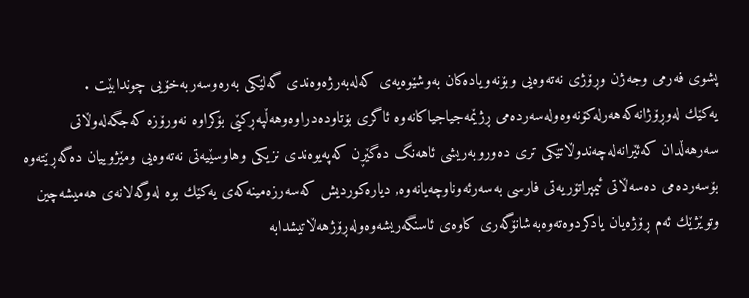پشوی فه‌رمی وجه‌ژن وڕۆژی نه‌ته‌وه‌یی وبۆنه‌ویاده‌كان به‌وشێوه‌یه‌ی كه‌له‌به‌رژه‌وه‌ندی گه‌لێكی به‌ره‌وسه‌ربه‌خۆیی چوندابێت .
یه‌كێك له‌وڕۆژانه‌كه‌هه‌رله‌كۆنه‌وه‌وله‌سه‌رده‌می ڕژێمه‌جیاجیاكانه‌وه‌ ئاگری بۆتاوده‌دراوه‌وهه‌ڵپه‌ڕكێی بۆكراوه‌ نه‌ورۆزه‌ كه‌جگه‌له‌وڵاتی سه‌رهه‌ڵدان كه‌ئێرانه‌له‌چه‌ندوڵاتێكی تری ده‌وروبه‌ریشی ئاهه‌نگ ده‌گێڕن كه‌په‌یوه‌ندی نزیكی وهاوسێیه‌تی نه‌ته‌وه‌یی ومێژوییان ده‌گه‌ڕێته‌وه‌ بۆسه‌رده‌می ده‌سه‌ڵاتی ئیمپراتۆریه‌تی فارسی به‌سه‌رئه‌وناوچه‌یانه‌وه‌, دیاره‌كوردیش كه‌سه‌رزه‌مینه‌كه‌ی یه‌كێك بوه‌ له‌وگه‌لانه‌ی هه‌میشه‌چین وتوێژێك ئه‌م ڕۆژه‌یان یادكردوه‌ته‌وه‌به‌شانۆگه‌ری كاوه‌ی ئاسنگه‌ریشه‌وه‌وله‌ڕۆژهه‌ڵاتیشدابه‌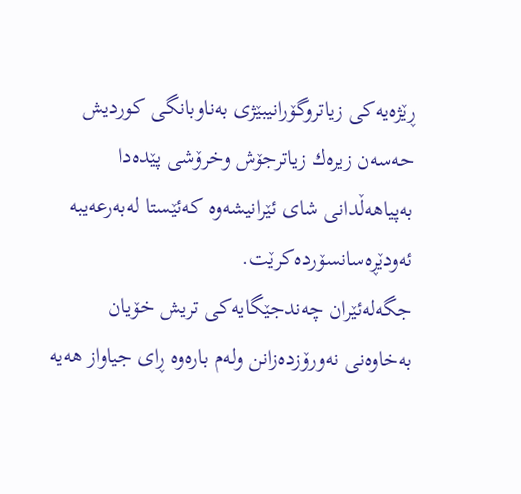ڕێژه‌یه‌كی زیاتروگۆرانیبێژی به‌ناوبانگی كوردیش حه‌سه‌ن زیره‌ك زیاترجۆش وخرۆشی پێده‌دا به‌پیاهه‌ڵدانی شای ئێرانیشه‌وه‌ كه‌ئێستا له‌به‌رعه‌یبه‌ ئه‌ودێڕه‌سانسۆرده‌كرێت.
جگه‌له‌ئێران چه‌ندجێگایه‌كی تریش خۆیان به‌خاوه‌نی نه‌ورۆزده‌زانن وله‌م باره‌وه‌ ڕای جیاواز هه‌یه‌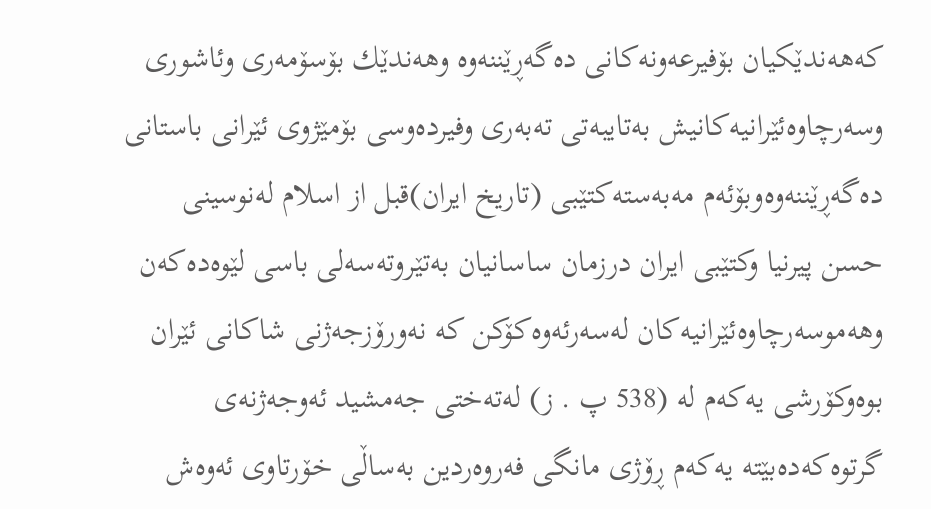كه‌هه‌ندێكیان بۆفیرعه‌ونه‌كانی ده‌گه‌ڕێننه‌وه‌ وهه‌ندێك بۆسۆمه‌ری وئاشوری وسه‌رچاوه‌ئێرانیه‌كانیش به‌تایبه‌تی ته‌به‌ری وفیرده‌وسی بۆمێژوی ئێرانی باستانی ده‌گه‌ڕێننه‌وه‌وبۆئه‌م مه‌به‌سته‌كتێبی (تاریخ ایران)قبل از اسلام له‌نوسینی حسن پیرنیا وكتێبی ایران درزمان ساسانیان به‌تێروته‌سه‌لی باسی لێوه‌ده‌كه‌ن وهه‌موسه‌رچاوه‌ئێرانیه‌كان له‌سه‌رئه‌وه‌كۆكن كه‌ نه‌ورۆزجه‌ژنی شاكانی ئێران بوه‌وكۆرشی یه‌كه‌م له‌ (538 پ . ز) له‌ته‌ختی جه‌مشید ئه‌وجه‌ژنه‌ی گرتوه‌كه‌ده‌بێته‌ یه‌كه‌م ڕۆژی مانگی فه‌روه‌ردین به‌ساڵی خۆرتاوی ئه‌وه‌ش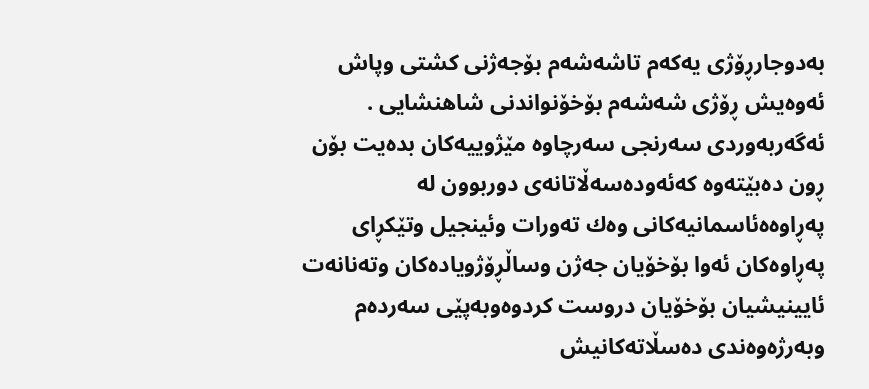به‌دوجارڕۆژی یه‌كه‌م تاشه‌شه‌م بۆجه‌ژنی كشتی وپاش ئه‌وه‌یش ڕۆژی شه‌شه‌م بۆخۆنواندنی شاهنشایی .
ئه‌گه‌ربه‌وردی سه‌رنجی سه‌رچاوه‌ مێژوییه‌كان بده‌یت بۆن ڕون ده‌بێته‌وه‌ كه‌ئه‌وده‌سه‌ڵاتانه‌ی دوربوون له‌ په‌ڕاوه‌ه‌ئاسمانیه‌كانی وه‌ك ته‌ورات وئینجیل وتێكڕای په‌ڕاوه‌كان ئه‌وا بۆخۆیان جه‌ژن وساڵڕۆژویاده‌كان وته‌نانه‌ت ئایینیشیان بۆخۆیان دروست كردوه‌وبه‌پێی سه‌رده‌م وبه‌رژه‌وه‌ندی ده‌سڵاته‌كانیش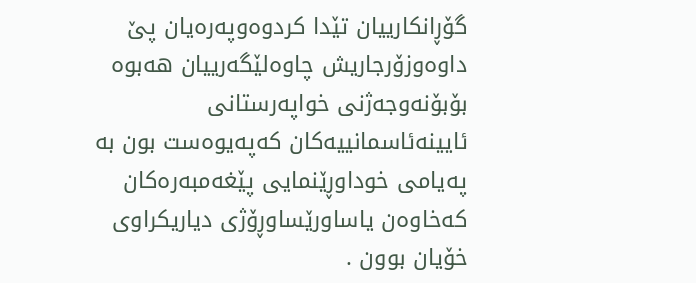گۆڕانكارییان تێدا كردوه‌وپه‌ره‌یان پێ داوه‌وزۆرجاریش چاوه‌لێگه‌رییان هه‌بوه‌ بۆبۆنه‌وجه‌ژنی خواپه‌رستانی ئایینه‌ئاسمانییه‌كان كه‌په‌یوه‌ست بون به‌ په‌یامی خوداوڕێنمایی پێغه‌مبه‌ره‌كان كه‌خاوه‌ن یاساورێساوڕۆژی دیاریكراوی خۆیان بوون .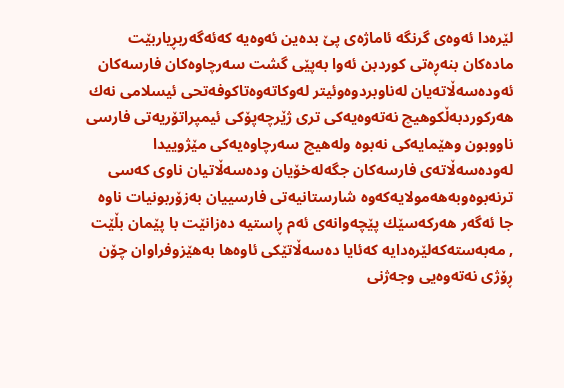لێره‌دا ئه‌وه‌ی گرنگه‌ ئاماژه‌ی پێ بده‌ین ئه‌وه‌یه‌ كه‌ئه‌گه‌ربڕیاربێت ماده‌كان بنه‌ڕه‌تی كوردبن ئه‌وا به‌پێی گشت سه‌رچاوه‌كان فارسه‌كان ئه‌وده‌سه‌ڵاته‌یان له‌ناوبردوه‌وئیتر له‌وكاته‌وه‌تاكوفه‌تحی ئیسلامی نه‌ك هه‌ركوردبه‌ڵكوهیچ نه‌ته‌وه‌یه‌كی تری ژێرچه‌پۆكی ئیمپراتۆریه‌تی فارسی ناووبون وهێمایه‌كی نه‌بوه‌ وله‌هیچ سه‌رچاوه‌یه‌كی مێژوییدا له‌وده‌سه‌ڵاته‌ی فارسه‌كان جگه‌له‌خۆیان وده‌سه‌ڵاتیان ناوی كه‌سی ترنه‌بوه‌وبه‌هه‌مولایه‌كه‌وه‌ شارستانیه‌تی فارسییان به‌زۆربونیات ناوه‌ جا ئه‌گه‌ر هه‌ركه‌سێك پێچه‌وانه‌ی ئه‌م ڕاستیه‌ ده‌زانێت با پێمان بڵێت , مه‌به‌سته‌كه‌لێره‌دایه‌ كه‌ئایا ده‌سه‌ڵاتێكی ئاوه‌ها به‌هێزوفراوان چۆن ڕۆژی نه‌ته‌وه‌یی وجه‌ژنی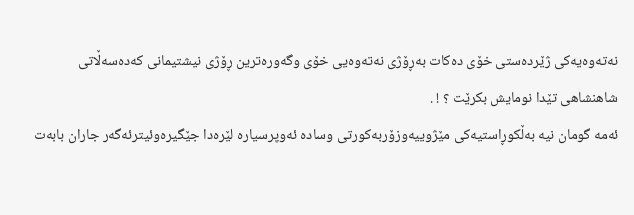نه‌ته‌وه‌یه‌كی ژێرده‌ستی خۆی ده‌كات به‌ڕۆژی نه‌ته‌وه‌یی خۆی وگه‌وره‌ترین ڕۆژی نیشتیمانی كه‌ده‌سه‌ڵاتی شاهنشاهی تێدا نومایش بكرێت ؟ ! .
ئه‌مه‌ گومان نیه‌ به‌ڵكوڕاستیه‌كی مێژوییه‌وزۆربه‌كورتی وساده‌ ئه‌وپرسیاره‌ لێره‌دا جێگیره‌وئیترئه‌گه‌ر جاران بابه‌ت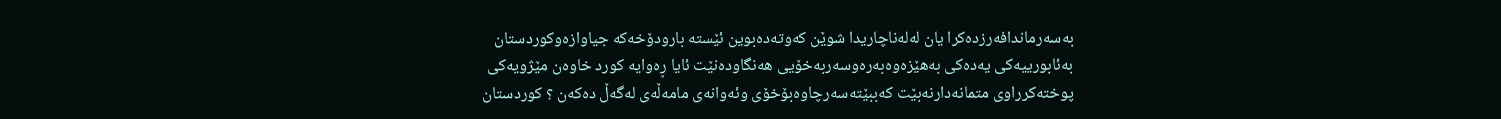به‌سه‌رماندافه‌رزده‌كرا یان له‌له‌ناچاریدا شوێن كه‌وته‌ده‌بوین ئێسته‌ بارودۆخه‌كه‌ جیاوازه‌وكوردستان به‌ئابورییه‌كی یه‌ده‌كی به‌هێزه‌وه‌به‌ره‌وسه‌ربه‌خۆیی هه‌نگاوده‌نێت ئایا ڕه‌وایه‌ كورد خاوه‌ن مێژویه‌كی پوخته‌كرراوی متمانه‌دارنه‌بێت كه‌ببێته‌سه‌رچاوه‌بۆخۆی وئه‌وانه‌ی مامه‌ڵه‌ی له‌گه‌ڵ ده‌كه‌ن ؟ كوردستان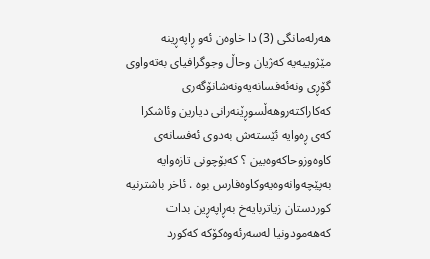هه‌رله‌مانگی (3) دا خاوه‌ن ئه‌و ڕاپه‌ڕینه‌ مێژوییه‌یه‌ كه‌ژیان وحاڵ وجوگرافیای به‌ته‌واوی گۆڕی ونه‌ئه‌فسانه‌یه‌ونه‌شانۆگه‌ری كه‌كاراكته‌روهه‌ڵسوڕێنه‌رانی دیارین وئاشكرا كه‌ی ڕه‌وایه‌ ئێسته‌ش به‌دوی ئه‌فسانه‌ی كاوه‌وزوحاكه‌وه‌بین ؟ كه‌بۆچونی تازه‌وایه‌ به‌پێچه‌وانه‌وه‌یه‌وكاوه‌فارس بوه‌ . ئاخر باشترنیه‌ كوردستان زیاتربایه‌خ به‌ڕاپه‌ڕین بدات كه‌هه‌مودونیا له‌سه‌رئه‌وه‌كۆكه‌ كه‌كورد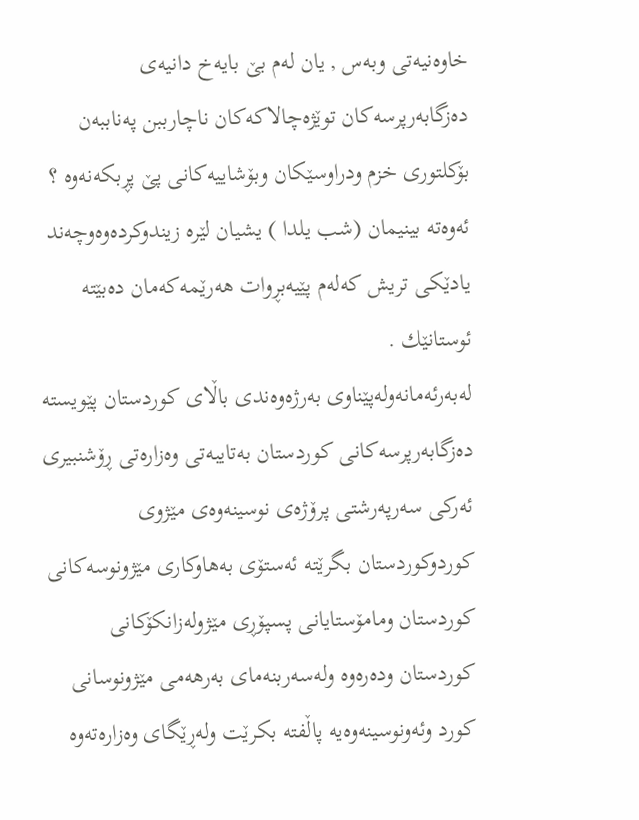خاوه‌نیه‌تی وبه‌س , یان له‌م بێ بایه‌خ دانیه‌ی ده‌زگابه‌رپرسه‌كان توێژه‌چالاكه‌كان ناچارببن په‌ناببه‌ن بۆكلتوری خزم ودراوسێكان وبۆشاییه‌كانی پێ پڕبكه‌نه‌وه‌ ؟ ئه‌وه‌ته‌ بینیمان (شب یلدا ) یشیان لێره‌ زیندوكرده‌وه‌وچه‌ند یادێكی تریش كه‌له‌م پێیه‌بڕوات هه‌رێمه‌كه‌مان ده‌بێته‌ ئوستانێك .
له‌به‌رئه‌مانه‌وله‌پێناوی به‌رژه‌وه‌ندی باڵای كوردستان پێویسته‌ ده‌زگابه‌رپرسه‌كانی كوردستان به‌تایبه‌تی وه‌زاره‌تی ڕۆشنبیری ئه‌ركی سه‌رپه‌رشتی پرۆژه‌ی نوسینه‌وه‌ی مێژوی كوردوكوردستان بگرێته‌ ئه‌ستۆی به‌هاوكاری مێژونوسه‌كانی كوردستان ومامۆستایانی پسپۆڕی مێژوله‌زانكۆكانی كوردستان وده‌ره‌وه‌ وله‌سه‌ربنه‌مای به‌رهه‌می مێژونوسانی كورد وئه‌ونوسینه‌وه‌یه‌ پاڵفته‌ بكرێت وله‌ڕێگای وه‌زاره‌ته‌وه‌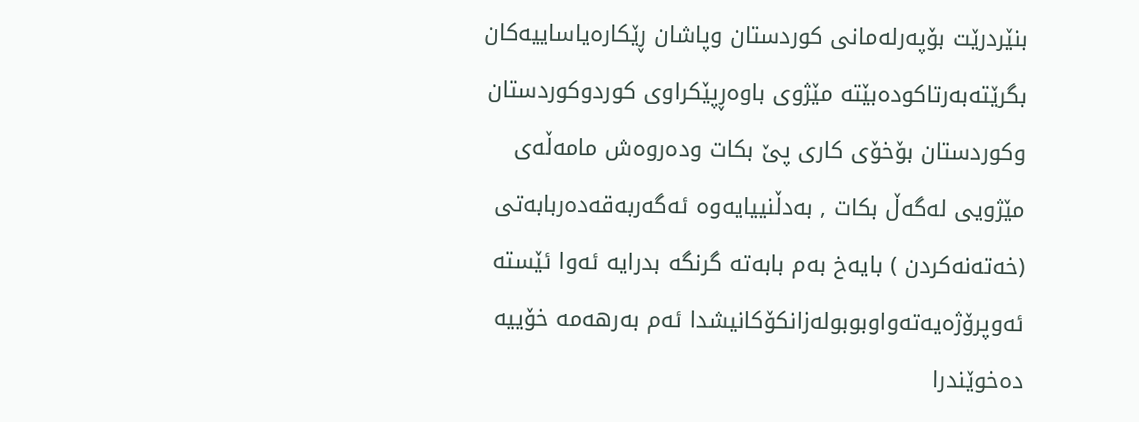بنێردرێت بۆپه‌رله‌مانی كوردستان وپاشان ڕێكاره‌یاساییه‌كان بگرێته‌به‌رتاكوده‌بێته‌ مێژوی باوه‌ڕپێكراوی كوردوكوردستان وكوردستان بۆخۆی كاری پێ بكات وده‌روه‌ش مامه‌ڵه‌ی مێژویی له‌گه‌ڵ بكات , به‌دڵنییایه‌وه‌ ئه‌گه‌ربه‌قه‌ده‌ربابه‌تی (خه‌ته‌نه‌كردن ) بایه‌خ به‌م بابه‌ته‌ گرنگه‌ بدرایه‌ ئه‌وا ئێسته‌ ئه‌وپرۆژه‌یه‌ته‌واوبوبوله‌زانكۆكانیشدا ئه‌م به‌رهه‌مه‌ خۆییه‌ ده‌خوێندرا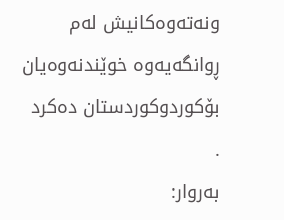ونه‌ته‌وه‌كانیش له‌م ڕوانگه‌یه‌وه‌ خوێندنه‌وه‌یان بۆكوردوكوردستان ده‌كرد .
به‌روار: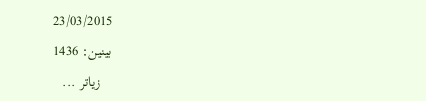23/03/2015
بینین: 1436
   زیاتر ...